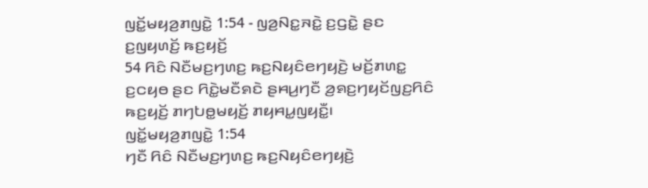ꤜꤢꤩ꤭ꤗꤟꤤ꤬ꤊꤜꤢꤧ꤭ 1:54 - ꤜꤤ꤬ꤡꤢ꤭ꤏꤢꤧ꤭ ꤢ꤬ꤞꤢꤧ꤭ ꤔꤢ ꤢ꤬ꤜꤟꤛꤢꤩ꤬ ꤒꤢ꤬ꤟꤢꤩ꤬
54 ꤖꤢꤨ ꤡꤢꤪꤗꤢ꤬ꤚꤛꤢ꤬ ꤒꤢ꤬ꤡꤟꤢꤨꤕꤚꤟꤢꤧ꤬ ꤗꤢꤩ꤬ꤊꤛꤢ꤭ ꤢ꤬ꤍꤟꤥ ꤔꤢ ꤖꤢꤧ꤭ꤗꤢꤪꤎꤢꤧ ꤔꤌꤣ꤬ꤚꤢꤪ ꤤ꤬ꤎꤢ꤬ꤚꤟꤢꤩꤜꤢ꤬ꤖꤢꤨ ꤒꤢ꤬ꤟꤢꤩ꤬ ꤊꤚꤝꤥ꤭ꤗꤟꤢꤩ꤬ ꤊꤟꤌꤣ꤭ꤜꤟꤢꤪ꤭꤯
ꤜꤢꤩ꤭ꤗꤟꤤ꤬ꤊꤜꤢꤧ꤭ 1:54
ꤚꤢꤪ ꤖꤢꤨ ꤡꤢꤪꤗꤢ꤬ꤚꤛꤢ꤬ ꤒꤢ꤬ꤡꤟꤢꤨꤕꤚꤟꤢꤧ꤬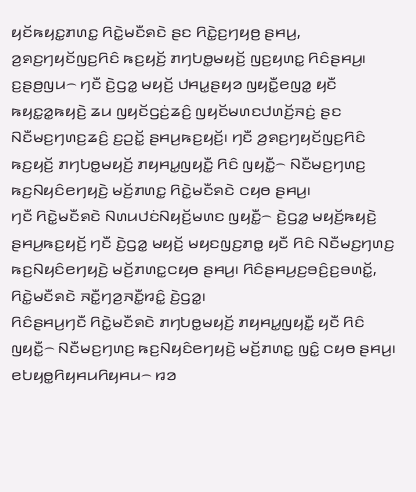ꤟꤢꤩꤒꤟꤢ꤭ꤊꤛꤢ꤭ ꤖꤢꤧ꤭ꤗꤢꤪꤎꤢꤧ ꤔꤢ ꤖꤢꤧ꤭ꤢ꤬ꤚꤟꤥ꤬ ꤔꤌꤣ꤬, ꤤ꤬ꤎꤢ꤬ꤚꤟꤢꤩꤜꤢ꤬ꤖꤢꤨ ꤒꤢ꤬ꤟꤢꤩ꤬ ꤊꤚꤝꤥ꤭ꤗꤟꤢꤩ꤬ ꤜꤢ꤬ꤟꤛꤢ꤭ ꤖꤢꤨꤔꤌꤣ꤬꤯
ꤢ꤬ꤔꤥ꤬ꤜꤣ꤮ ꤚꤢꤪ ꤢꤧ꤬ꤞꤤ꤭ ꤗꤟꤢꤩ꤬ ꤓꤌꤣ꤭ꤔꤟꤤ ꤜꤟꤢꤪ꤭ꤕꤜꤤ꤭ ꤟꤢꤪ ꤒꤟꤢ꤭ꤤ꤭ꤒꤟꤢꤧ꤬ ꤘꤣ ꤜꤟꤢꤩꤞꤢꤦ꤬ꤘꤢꤨ꤬ ꤜꤟꤢꤩꤗꤛꤢꤓꤛꤢꤩ꤬ꤏꤢꤦ꤬ ꤔꤢ ꤡꤢꤪꤗꤢ꤬ꤚꤛꤢ꤬ꤘꤢꤨ꤬ ꤢ꤬ꤑꤢꤩ꤭ ꤔꤌꤣ꤬ꤒꤢ꤬ꤟꤢꤩ꤬꤯ ꤚꤢꤪ ꤤ꤬ꤎꤢ꤬ꤚꤟꤢꤩꤜꤢ꤬ꤖꤢꤨ ꤒꤢ꤬ꤟꤢꤩ꤬ ꤊꤚꤝꤥ꤭ꤗꤟꤢꤩ꤬ ꤊꤟꤌꤣ꤭ꤜꤟꤢꤪ꤭ ꤖꤢꤨ ꤜꤟꤢꤪ꤭꤮ ꤡꤢꤪꤗꤢ꤬ꤚꤛꤢ꤬ ꤒꤢ꤬ꤡꤟꤢꤨꤕꤚꤟꤢꤧ꤬ ꤗꤢꤩ꤬ꤊꤛꤢ꤭ ꤖꤢꤧ꤭ꤗꤢꤪꤎꤢꤧ ꤍꤟꤥ ꤔꤌꤣ꤬꤯
ꤚꤢꤪ ꤖꤢꤧ꤭ꤗꤢꤪꤎꤢꤧ ꤡꤛꤣꤓꤢꤦꤡꤟꤢꤩ꤬ꤗꤛꤢ ꤜꤟꤢꤪ꤭꤮ ꤢꤧ꤬ꤞꤤ꤭ ꤗꤟꤢꤩ꤬ꤒꤟꤢꤧ꤬ ꤔꤌꤣ꤬ꤒꤢ꤬ꤟꤢꤩ꤬ ꤚꤢꤪ ꤢꤧ꤬ꤞꤤ꤭ ꤗꤟꤢꤩ꤬ ꤗꤟꤢꤜꤢ꤬ꤊꤥ꤭ ꤟꤢꤪ ꤖꤢꤨ ꤡꤢꤪꤗꤢ꤬ꤚꤛꤢ꤬ ꤒꤢ꤬ꤡꤟꤢꤨꤕꤚꤟꤢꤧ꤬ ꤗꤢꤩ꤬ꤊꤛꤢ꤭ꤍꤟꤥ ꤔꤌꤣ꤬꤯ ꤖꤢꤨꤔꤌꤣ꤬ꤢ꤬ꤋꤢꤨ꤬ꤢ꤬ꤋꤛꤢꤩ꤭, ꤖꤢꤧ꤭ꤗꤢꤪꤎꤢꤧ ꤏꤢꤪ꤭ꤚꤤ꤬ꤏꤢꤪ꤭ꤙꤢꤨ꤭ ꤢꤧ꤬ꤞꤤ꤭꤯
ꤖꤢꤨꤔꤌꤣ꤬ꤚꤢꤪ ꤖꤢꤧ꤭ꤗꤢꤪꤎꤢꤧ ꤊꤚꤝꤥ꤭ꤗꤟꤢꤩ꤬ ꤊꤟꤌꤣ꤭ꤜꤟꤢꤪ꤭ ꤟꤢꤪ ꤖꤢꤨ ꤜꤟꤢꤪ꤭꤮ ꤡꤢꤪꤗꤢ꤬ꤚꤛꤢ꤬ ꤒꤢ꤬ꤡꤟꤢꤨꤕꤚꤟꤢꤧ꤬ ꤗꤢꤩ꤬ꤊꤛꤢ꤭ ꤜꤢꤨ꤭ ꤍꤟꤥ ꤔꤌꤣ꤬꤯
ꤕꤝꤟꤥ꤭ꤖꤟꤌꤣꤖꤟꤌꤣ꤮ ꤙꤤ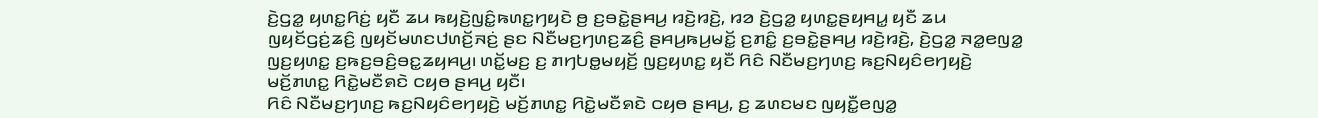ꤢꤧ꤬ꤞꤤ꤭ ꤟꤛꤢ꤭ꤖꤢꤦ꤬ ꤟꤢꤪ ꤘꤣ ꤒꤟꤢꤧ꤬ꤜꤢꤨ꤭ꤒꤛꤢ꤭ꤚꤟꤢꤧ ꤥ꤬ ꤢ꤬ꤋꤢꤧ꤭ꤔꤌꤣ꤬ ꤙꤢꤧ꤬ꤙꤢꤧ꤬, ꤙꤤ ꤢꤧ꤬ꤞꤤ꤭ ꤟꤛꤢ꤭ꤔꤟꤌꤣ꤭ ꤟꤢꤪ ꤘꤣ ꤜꤟꤢꤩꤞꤢꤦ꤬ꤘꤢꤨ꤬ ꤜꤟꤢꤩꤗꤛꤢꤓꤛꤢꤩ꤬ꤏꤢꤦ꤬ ꤔꤢ ꤡꤢꤪꤗꤢ꤬ꤚꤛꤢ꤬ꤘꤢꤨ꤬ ꤔꤌꤣ꤬ꤒꤣ꤬ꤗꤢꤩ꤭ ꤢ꤬ꤊꤢꤨ꤭ ꤢ꤬ꤋꤢꤧ꤭ꤔꤌꤣ꤬ ꤙꤢꤧ꤬ꤙꤢꤧ꤬, ꤢꤧ꤬ꤞꤤ꤭ ꤏꤤ꤭ꤕꤜꤤ꤭ ꤜꤢ꤬ꤟꤛꤢ꤭ ꤢ꤬ꤒꤢ꤬ꤋꤢꤨ꤬ꤋꤢ꤭ꤘꤟꤌꤣ꤬꤯ ꤛꤢꤩ꤭ꤗꤢ꤬ ꤢ꤬ ꤊꤚꤝꤥ꤭ꤗꤟꤢꤩ꤬ ꤜꤢ꤬ꤟꤛꤢ꤭ ꤟꤢꤪ ꤖꤢꤨ ꤡꤢꤪꤗꤢ꤬ꤚꤛꤢ꤬ ꤒꤢ꤬ꤡꤟꤢꤨꤕꤚꤟꤢꤧ꤬ ꤗꤢꤩ꤬ꤊꤛꤢ꤭ ꤖꤢꤧ꤭ꤗꤢꤪꤎꤢꤧ ꤍꤟꤥ ꤔꤌꤣ꤬ ꤟꤢꤪ꤯
ꤖꤢꤨ ꤡꤢꤪꤗꤢ꤬ꤚꤛꤢ꤬ ꤒꤢ꤬ꤡꤟꤢꤨꤕꤚꤟꤢꤧ꤬ ꤗꤢꤩ꤬ꤊꤛꤢ꤭ ꤖꤢꤧ꤭ꤗꤢꤪꤎꤢꤧ ꤍꤟꤥ ꤔꤌꤣ꤬, ꤢ꤬ ꤘꤛꤢꤗꤢ ꤜꤟꤢꤪ꤭ꤕꤜꤤ꤭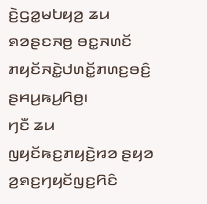ꤢꤧ꤬ꤞꤤ꤭ꤗꤝꤟꤤ꤬ ꤘꤣ ꤎꤤꤔꤢꤏꤥ꤬ ꤋꤢ꤭ꤏꤛꤢꤩ ꤊꤟꤢꤩꤏꤢꤧ꤭ꤓꤛꤢꤩ꤭ꤊꤛꤢ꤬ꤋꤢꤨ꤬ ꤔꤌꤣ꤬ꤒꤣ꤬ꤖꤥ꤬꤯
ꤚꤢꤪ ꤘꤣ ꤜꤟꤢꤩꤒꤢ꤬ꤊꤟꤢꤧ꤬ꤙꤤ ꤔꤟꤤ ꤤ꤬ꤎꤢ꤬ꤚꤟꤢꤩꤜꤢ꤬ꤖꤢꤨ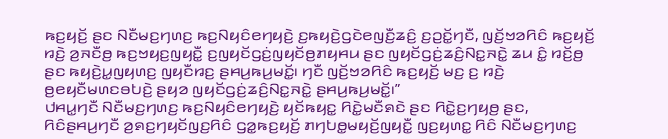ꤒꤢ꤬ꤟꤢꤩ꤬ ꤔꤢ ꤡꤢꤪꤗꤢ꤬ꤚꤛꤢ꤬ ꤒꤢ꤬ꤡꤟꤢꤨꤕꤚꤟꤢꤧ꤬ ꤢ꤬ꤒꤟꤢꤧ꤬ꤞꤢꤧꤕꤜꤢꤪ꤬ꤘꤢꤨ꤬ ꤢ꤬ꤑꤢꤩ꤭ꤚꤢꤪ, ꤜꤢꤩ꤬ꤠꤤꤖꤢꤨ ꤒꤢ꤬ꤟꤢꤩ꤬ ꤙꤢꤧ꤬ ꤤ꤬ꤏꤢꤪꤥ꤬ ꤒꤢ꤬ꤠꤟꤢ꤬ꤜꤟꤢꤪ꤭ ꤢ꤬ꤜꤟꤢꤩꤞꤢꤦ꤬ꤜꤟꤢꤩꤥ꤬ꤊꤟꤌꤣ ꤔꤢ ꤜꤟꤢꤩꤞꤢꤦ꤬ꤘꤢꤨ꤬ꤡꤢ꤭ꤏꤢꤧ꤭ ꤘꤣ ꤢꤨ꤭ ꤙꤢꤩ꤬ꤥ꤬ ꤔꤢ ꤒꤟꤢꤧ꤬ꤣ꤭ꤜꤟꤛꤢ꤬ ꤜꤟꤢꤪꤙꤢ꤬ ꤔꤌꤣ꤬ꤒꤣ꤬ꤗꤢꤩ꤭꤯ ꤚꤢꤪ ꤜꤢꤩ꤬ꤠꤤꤖꤢꤨ ꤒꤢ꤬ꤟꤢꤩ꤬ ꤗꤢ꤬ ꤢ꤬ ꤙꤢꤧ꤬ ꤥ꤬ꤕꤟꤢꤪꤗꤛꤢꤋꤝꤢꤧ꤬ ꤔꤟꤤ ꤜꤟꤢꤩꤞꤢꤦ꤬ꤘꤢꤨ꤬ꤡꤢ꤭ꤏꤢꤧ꤭ ꤔꤌꤣ꤬ꤒꤣ꤬ꤗꤢꤩ꤭꤯”
ꤓꤌꤣ꤭ꤚꤢꤪ ꤡꤢꤪꤗꤢ꤬ꤚꤛꤢ꤬ ꤒꤢ꤬ꤡꤟꤢꤨꤕꤚꤟꤢꤧ꤬ ꤟꤢꤩꤒꤟꤢ꤭ ꤖꤢꤧ꤭ꤗꤢꤪꤎꤢꤧ ꤔꤢ ꤖꤢꤧ꤭ꤢ꤬ꤚꤟꤥ꤬ ꤔꤢ,
ꤖꤢꤨꤔꤌꤣ꤬ꤚꤢꤪ ꤤ꤬ꤎꤢ꤬ꤚꤟꤢꤩꤜꤢ꤬ꤖꤢꤨ ꤞꤤ꤭ꤒꤢ꤬ꤟꤢꤩ꤬ ꤊꤚꤝꤥ꤭ꤗꤟꤢꤩ꤬ꤜꤟꤢꤪ꤭ ꤜꤢ꤬ꤟꤛꤢ꤭ ꤖꤢꤨ ꤡꤢꤪꤗꤢ꤬ꤚꤛꤢ꤬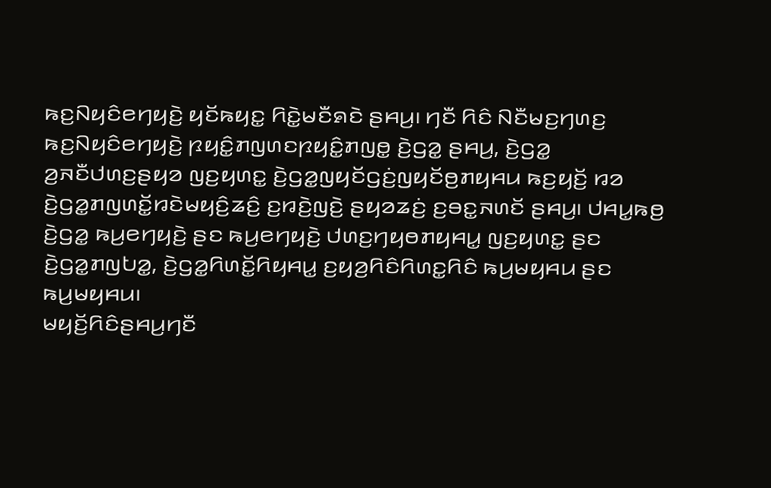ꤒꤢ꤬ꤡꤟꤢꤨꤕꤚꤟꤢꤧ꤬ ꤟꤢꤩꤒꤟꤢ꤭ ꤖꤢꤧ꤭ꤗꤢꤪꤎꤢꤧ ꤔꤌꤣ꤬꤯ ꤚꤢꤪ ꤖꤢꤨ ꤡꤢꤪꤗꤢ꤬ꤚꤛꤢ꤬ ꤒꤢ꤬ꤡꤟꤢꤨꤕꤚꤟꤢꤧ꤬ ꤐꤟꤢꤨ꤭ꤊꤜꤛꤢꤐꤟꤢꤨ꤭ꤊꤜꤥ꤭ ꤢꤧ꤬ꤞꤤ꤭ ꤔꤌꤣ꤬, ꤢꤧ꤬ꤞꤤ꤭ ꤤ꤬ꤏꤢꤪꤓꤛꤢ꤬ꤔꤟꤤ ꤜꤢ꤬ꤟꤛꤢ꤭ ꤢꤧ꤬ꤞꤤ꤭ꤜꤟꤢꤩꤞꤢꤦ꤬ꤜꤟꤢꤩꤥ꤬ꤊꤟꤌꤣ ꤒꤢ꤬ꤟꤢꤩ꤬ ꤙꤤ ꤢꤧ꤬ꤞꤤ꤭ꤊꤜꤛꤢꤩ꤭ꤙꤢꤧꤗꤟꤢꤨ꤬ꤘꤢꤨ꤬ ꤢ꤬ꤙꤢꤧ꤬ꤜꤢꤧ꤬ ꤔꤟꤤꤘꤢꤦ꤬ ꤢ꤬ꤋꤢ꤭ꤏꤛꤢꤩ ꤔꤌꤣ꤬꤯ ꤓꤌꤣ꤭ꤒꤥ꤬ ꤢꤧ꤬ꤞꤤ꤭ ꤒꤣ꤬ꤕꤚꤟꤢꤧ꤬ ꤔꤢ ꤒꤣ꤬ꤕꤚꤟꤢꤧ꤬ ꤓꤛꤢ꤬ꤚꤟꤥꤊꤟꤌꤣ꤭ ꤜꤢ꤬ꤟꤛꤢ꤭ ꤔꤢ ꤢꤧ꤬ꤞꤤ꤭ꤊꤜꤝꤤ꤭, ꤢꤧ꤬ꤞꤤ꤭ꤖꤛꤢꤩ꤭ꤖꤟꤌꤣ꤭ ꤢ꤬ꤟꤤ꤬ꤖꤢꤨꤖꤛꤢ꤭ꤖꤢꤨ ꤒꤣ꤬ꤗꤟꤌꤣ ꤔꤢ ꤒꤣ꤬ꤗꤟꤌꤣ꤯
ꤗꤟꤢꤩ꤬ꤖꤢꤨꤔꤌꤣ꤬ꤚꤢꤪ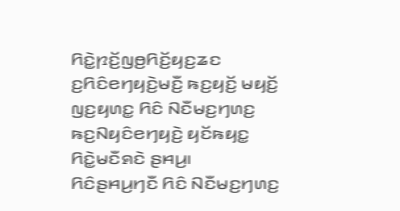ꤖꤢꤧ꤭ꤐꤢꤩ꤬ꤜꤥ꤬ꤖꤢꤩ꤬ꤟꤢ꤬ꤘꤢ ꤢ꤬ꤖꤢꤨꤕꤚꤟꤢꤧ꤬ꤗꤢꤪ꤬ ꤒꤢ꤬ꤟꤢꤩ꤬ ꤗꤟꤢꤩ꤬ ꤜꤢ꤬ꤟꤛꤢ꤭ ꤖꤢꤨ ꤡꤢꤪꤗꤢ꤬ꤚꤛꤢ꤬ ꤒꤢ꤬ꤡꤟꤢꤨꤕꤚꤟꤢꤧ꤬ ꤟꤢꤩꤒꤟꤢ꤭ ꤖꤢꤧ꤭ꤗꤢꤪꤎꤢꤧ ꤔꤌꤣ꤬꤯
ꤖꤢꤨꤔꤌꤣ꤬ꤚꤢꤪ ꤖꤢꤨ ꤡꤢꤪꤗꤢ꤬ꤚꤛꤢ꤬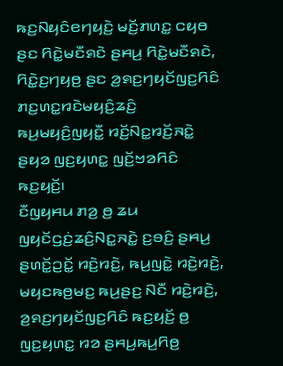ꤒꤢ꤬ꤡꤟꤢꤨꤕꤚꤟꤢꤧ꤬ ꤗꤢꤩ꤬ꤊꤛꤢ꤭ ꤍꤟꤥ ꤔꤢ ꤖꤢꤧ꤭ꤗꤢꤪꤎꤢꤧ ꤔꤌꤣ꤬ ꤖꤢꤧ꤭ꤗꤢꤪꤎꤢꤧ, ꤖꤢꤧ꤭ꤢ꤬ꤚꤟꤥ꤬ ꤔꤢ ꤤ꤬ꤎꤢ꤬ꤚꤟꤢꤩꤜꤢ꤬ꤖꤢꤨ ꤊꤢ꤬ꤛꤢ꤭ꤙꤢꤧꤗꤟꤢꤨ꤬ꤘꤢꤨ꤬ ꤒꤣ꤬ꤗꤟꤢꤨ꤬ꤜꤟꤢꤪ꤭ ꤙꤢꤩ꤬ꤡꤢ꤭ꤙꤢꤩ꤬ꤏꤢꤧ꤭ ꤔꤟꤤ ꤜꤢ꤬ꤟꤛꤢ꤭ ꤜꤢꤩ꤬ꤠꤤꤖꤢꤨ ꤒꤢ꤬ꤟꤢꤩ꤬꤯
ꤢꤪꤜꤟꤌꤣ ꤊꤤ꤬ ꤥ꤬ ꤘꤣ ꤜꤟꤢꤩꤞꤢꤦ꤬ꤘꤢꤨ꤬ꤡꤢ꤭ꤏꤢꤧ꤭ ꤢ꤬ꤋꤢꤨ꤬ ꤔꤌꤣ꤬ ꤔꤛꤢꤩ꤭ꤑꤢꤩ꤭ ꤙꤢꤧ꤬ꤙꤢꤧ꤬, ꤒꤣ꤬ꤜꤢꤧ꤭ ꤙꤢꤧ꤬ꤙꤢꤧ꤬, ꤗꤟꤢꤒꤥ꤬ꤗꤢ꤬ ꤒꤣ꤬ꤔꤢ꤬ ꤡꤢꤪ ꤙꤢꤧ꤬ꤙꤢꤧ꤬, ꤤ꤬ꤎꤢ꤬ꤚꤟꤢꤩꤜꤢ꤬ꤖꤢꤨ ꤒꤢ꤬ꤟꤢꤩ꤬ ꤥ꤬ ꤜꤢ꤬ꤟꤛꤢ꤭ ꤙꤤ ꤔꤌꤣ꤬ꤒꤣ꤬ꤖꤥ꤬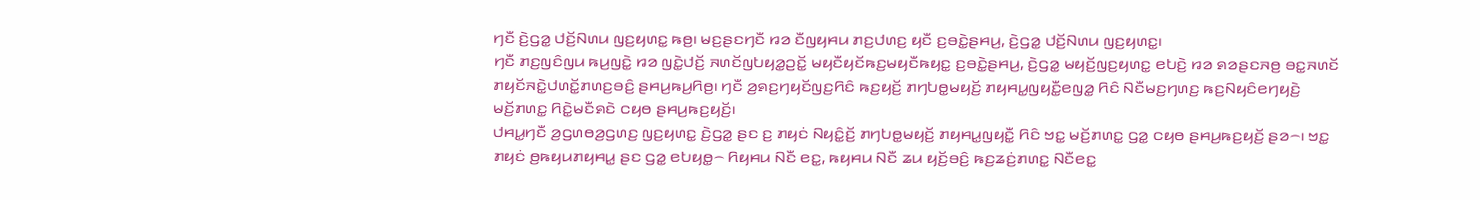ꤚꤢꤪ ꤢꤧ꤬ꤞꤤ꤭ ꤓꤢꤩ꤬ꤡꤛꤣ ꤜꤢ꤬ꤟꤛꤢ꤭ ꤒꤥ꤬꤯ ꤗꤢ꤬ꤔꤢꤚꤢꤪ ꤙꤤ ꤢꤪꤜꤟꤌꤣ ꤊꤢ꤬ꤓꤛꤢ꤬ ꤟꤢꤪ ꤢ꤬ꤋꤢꤧ꤭ꤔꤌꤣ꤬, ꤢꤧ꤬ꤞꤤ꤭ ꤓꤢꤩ꤬ꤡꤛꤣ ꤜꤢ꤬ꤟꤛꤢ꤭꤯
ꤚꤢꤪ ꤊꤢ꤬ꤜꤢꤨꤜꤣ ꤒꤣ꤬ꤜꤢꤧ꤭ ꤙꤤ ꤜꤢꤧ꤭ꤓꤢꤩ꤬ ꤏꤛꤢꤩꤜꤝꤟꤤ꤭ꤑꤢꤩ꤭ ꤗꤟꤢꤪꤟꤢꤩꤒꤢ꤬ꤗꤟꤢꤪꤒꤟꤢ꤭ ꤢ꤬ꤋꤢꤧ꤭ꤔꤌꤣ꤬, ꤢꤧ꤬ꤞꤤ꤭ ꤗꤟꤢꤩ꤬ꤜꤢ꤬ꤟꤛꤢ꤭ ꤕꤝꤢꤧ꤬ ꤙꤤ ꤎꤤꤔꤢꤏꤥ꤬ ꤋꤢ꤭ꤏꤛꤢꤩ ꤊꤟꤢꤩꤏꤢꤧ꤭ꤓꤛꤢꤩ꤭ꤊꤛꤢ꤬ꤋꤢꤨ꤬ ꤔꤌꤣ꤬ꤒꤣ꤬ꤖꤥ꤬꤯ ꤚꤢꤪ ꤤ꤬ꤎꤢ꤬ꤚꤟꤢꤩꤜꤢ꤬ꤖꤢꤨ ꤒꤢ꤬ꤟꤢꤩ꤬ ꤊꤚꤝꤥ꤭ꤗꤟꤢꤩ꤬ ꤊꤟꤌꤣ꤭ꤜꤟꤢꤪ꤭ꤕꤜꤤ꤭ ꤖꤢꤨ ꤡꤢꤪꤗꤢ꤬ꤚꤛꤢ꤬ ꤒꤢ꤬ꤡꤟꤢꤨꤕꤚꤟꤢꤧ꤬ ꤗꤢꤩ꤬ꤊꤛꤢ꤭ ꤖꤢꤧ꤭ꤗꤢꤪꤎꤢꤧ ꤍꤟꤥ ꤔꤌꤣ꤬ꤒꤢ꤬ꤟꤢꤩ꤬꤯
ꤓꤌꤣ꤭ꤚꤢꤪ ꤤ꤬ꤞꤛꤥꤤ꤬ꤞꤛꤢ꤬ ꤜꤢ꤬ꤟꤛꤢ꤭ ꤢꤧ꤬ꤞꤤ꤭ ꤔꤢ ꤢ꤬ ꤊꤟꤢꤦ ꤡꤟꤢꤨ꤭ꤢꤩ꤬ ꤊꤚꤝꤥ꤭ꤗꤟꤢꤩ꤬ ꤊꤟꤌꤣ꤭ꤜꤟꤢꤪ꤭ ꤖꤢꤨ ꤠꤢ꤭ ꤗꤢꤩ꤬ꤊꤛꤢ꤭ ꤞꤤ꤭ ꤍꤟꤥ ꤔꤌꤣ꤬ꤒꤢ꤬ꤟꤢꤩ꤬ ꤔꤤ꤮꤯ ꤠꤢ꤭ ꤊꤟꤢꤦ ꤥ꤬ꤒꤟꤣꤊꤟꤌꤣ꤭ ꤔꤢ ꤞꤤ꤭ ꤕꤝꤟꤥ꤭꤮ ꤖꤟꤌꤣ ꤡꤢꤪ ꤕꤢ꤭, ꤒꤟꤌꤣ ꤡꤢꤪ ꤘꤣ ꤟꤢꤩ꤬ꤋꤢꤨ꤬ ꤒꤢ꤬ꤘꤢꤦ꤬ꤊꤛꤢ꤭ ꤡꤢꤪꤕꤢ꤭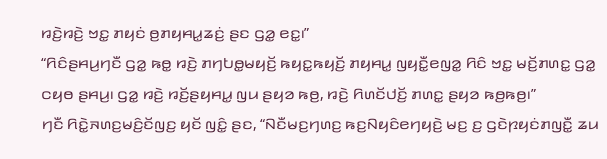ꤙꤢꤧ꤬ꤙꤢꤧ꤬ ꤠꤢ꤭ ꤊꤟꤢꤦ ꤥ꤬ꤊꤟꤌꤣ꤭ꤘꤢꤦ꤬ ꤔꤢ ꤞꤤ꤭ ꤕꤢ꤭꤯”
“ꤖꤢꤨꤔꤌꤣ꤬ꤚꤢꤪ ꤞꤤ꤭ ꤒꤥ꤭ ꤙꤢꤧ꤬ ꤊꤚꤝꤥ꤭ꤗꤟꤢꤩ꤬ ꤒꤟꤢ꤭ꤒꤟꤢꤩ꤬ ꤊꤟꤌꤣ꤭ ꤜꤟꤢꤪ꤭ꤕꤜꤤ꤭ ꤖꤢꤨ ꤠꤢ꤭ ꤗꤢꤩ꤬ꤊꤛꤢ꤭ ꤞꤤ꤭ ꤍꤟꤥ ꤔꤌꤣ꤬꤯ ꤞꤤ꤭ ꤙꤢꤧ꤬ ꤙꤢꤩ꤬ꤔꤟꤌꤣ꤭ ꤜꤣ ꤔꤟꤤ ꤒꤥ꤬, ꤙꤢꤧ꤬ ꤖꤛꤢꤩꤓꤢꤩ꤬ ꤊꤛꤢ꤭ ꤔꤟꤤ ꤒꤥ꤬ꤒꤥ꤬꤯”
ꤚꤢꤪ ꤖꤢꤧ꤭ꤏꤛꤢ꤬ꤗꤢꤨ꤬ꤢꤩꤜꤢ꤬ ꤟꤢꤩ ꤜꤢꤨ꤭ ꤔꤢ, “ꤡꤢꤪꤗꤢ꤬ꤚꤛꤢ꤬ ꤒꤢ꤬ꤡꤟꤢꤨꤕꤚꤟꤢꤧ꤬ ꤗꤢ꤬ ꤢ꤬ ꤞꤢꤧꤐꤟꤢꤦꤊꤜꤢꤪ꤭ ꤘꤣ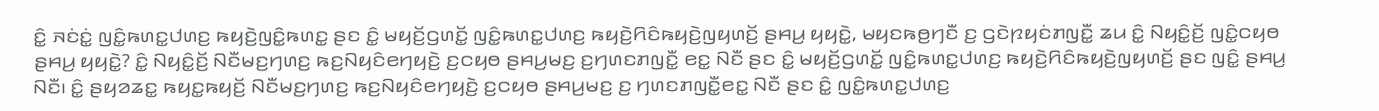ꤢꤨ꤭ ꤏꤢꤦꤢꤦ꤭ ꤜꤢꤨ꤭ꤒꤛꤢ꤭ꤓꤛꤢ꤬ ꤒꤟꤢꤧ꤬ꤜꤢꤨ꤭ꤒꤛꤢ꤭ ꤔꤢ ꤢꤨ꤭ ꤗꤟꤢꤩ꤬ꤞꤛꤢꤩ꤭ ꤜꤢꤨ꤭ꤒꤛꤢ꤭ꤓꤛꤢ꤬ ꤒꤟꤢꤧ꤬ꤖꤢꤨꤒꤟꤢꤧ꤬ꤜꤟꤛꤢꤩ꤬ ꤔꤌꤣ꤬ ꤟꤟꤢꤧ꤭, ꤗꤟꤢꤒꤥ꤬ꤚꤢꤪ ꤢ꤬ ꤞꤢꤧꤐꤟꤢꤦꤊꤜꤢꤪ꤭ ꤘꤣ ꤢꤨ꤭ ꤡꤟꤢꤨ꤭ꤢꤩ꤬ ꤜꤢꤨ꤭ꤍꤟꤥ ꤔꤌꤣ꤬ ꤟꤟꤢꤧ꤭? ꤢꤨ꤭ ꤡꤟꤢꤨ꤭ꤢꤩ꤬ ꤡꤢꤪꤗꤢ꤬ꤚꤛꤢ꤬ ꤒꤢ꤬ꤡꤟꤢꤨꤕꤚꤟꤢꤧ꤬ ꤢ꤬ꤍꤟꤥ ꤔꤌꤣ꤬ꤗꤢ꤬ ꤢ꤬ꤚꤛꤢꤊꤜꤢꤪ꤭ ꤕꤢ꤭ ꤡꤢꤪ ꤔꤢ ꤢꤨ꤭ ꤗꤟꤢꤩ꤬ꤞꤛꤢꤩ꤭ ꤜꤢꤨ꤭ꤒꤛꤢ꤭ꤓꤛꤢ꤬ ꤒꤟꤢꤧ꤬ꤖꤢꤨꤒꤟꤢꤧ꤬ꤜꤟꤛꤢꤩ꤬ ꤔꤢ ꤜꤢꤨ꤭ ꤔꤌꤣ꤬ ꤡꤢꤪ꤯ ꤢꤨ꤭ ꤔꤟꤤꤘꤢ꤭ ꤒꤟꤢ꤭ꤒꤟꤢꤩ꤬ ꤡꤢꤪꤗꤢ꤬ꤚꤛꤢ꤬ ꤒꤢ꤬ꤡꤟꤢꤨꤕꤚꤟꤢꤧ꤬ ꤢ꤬ꤍꤟꤥ ꤔꤌꤣ꤬ꤗꤢ꤬ ꤢ꤬ ꤚꤛꤢꤊꤜꤢꤪ꤭ꤕꤢ꤭ ꤡꤢꤪ ꤔꤢ ꤢꤨ꤭ ꤜꤢꤨ꤭ꤒꤛꤢ꤭ꤓꤛꤢ꤬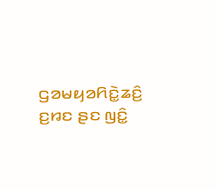ꤞꤤꤗꤟꤤꤖꤢꤧ꤭ꤘꤢꤨ꤬ ꤢ꤬ꤙꤢ ꤔꤢ ꤜꤢꤨ꤭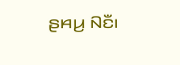ꤔꤌꤣ꤬ ꤡꤢꤪ꤯